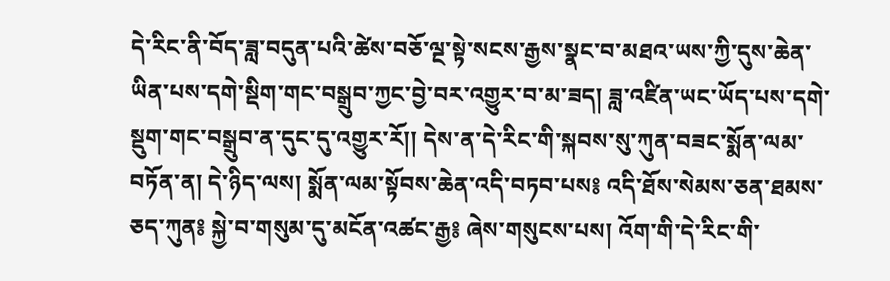དེ་རིང་ནི་བོད་ཟླ་བདུན་པའི་ཚེས་བཅོ་ལྔ་སྟེ་སངས་རྒྱས་སྣང་བ་མཐའ་ཡས་ཀྱི་དུས་ཆེན་ཡིན་པས་དགེ་སྡིག་གང་བསྒྲུབ་ཀྱང་བྱེ་བར་འགྱུར་བ་མ་ཟད། ཟླ་འཛིན་ཡང་ཡོད་པས་དགེ་སྡུག་གང་བསྒྲུབ་ན་དུང་དུ་འགྱུར་རོ།། དེས་ན་དེ་རིང་གི་སྐབས་སུ་ཀུན་བཟང་སྨོན་ལམ་བཏོན་ན། དེ་ཉིད་ལས། སྨོན་ལམ་སྟོབས་ཆེན་འདི་བཏབ་པས༔ འདི་ཐོས་སེམས་ཅན་ཐམས་ཅད་ཀུན༔ སྐྱེ་བ་གསུམ་དུ་མངོན་འཚང་རྒྱ༔ ཞེས་གསུངས་པས། འོག་གི་དེ་རིང་གི་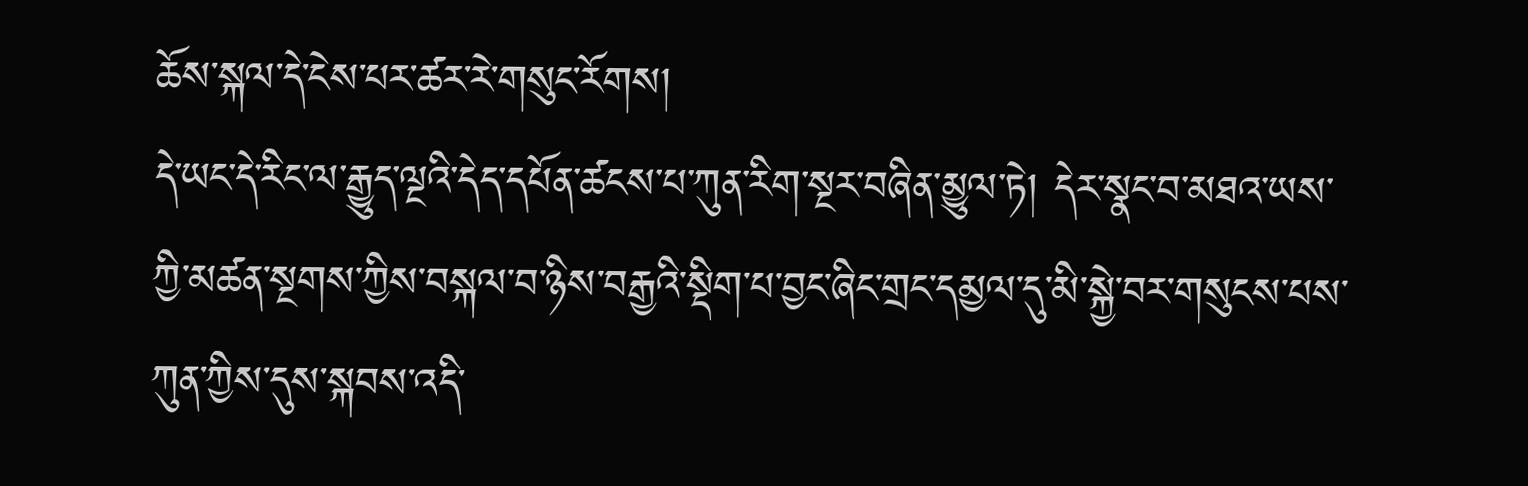ཆོས་སྐལ་དེ་ངེས་པར་ཚར་རེ་གསུང་རོགས།
དེ་ཡང་དེ་རིང་ལ་རྒྱུད་ལྔའི་དེད་དཔོན་ཚངས་པ་ཀུན་རིག་སྔར་བཞིན་མྱུལ་ཏེ། དེར་སྣང་བ་མཐའ་ཡས་ཀྱི་མཚན་སྔགས་ཀྱིས་བསྐལ་བ་ཉིས་བརྒྱའི་སྡིག་པ་བྱང་ཞིང་གྲང་དམྱལ་དུ་མི་སྐྱེ་བར་གསུངས་པས་ཀུན་ཀྱིས་དུས་སྐབས་འདི་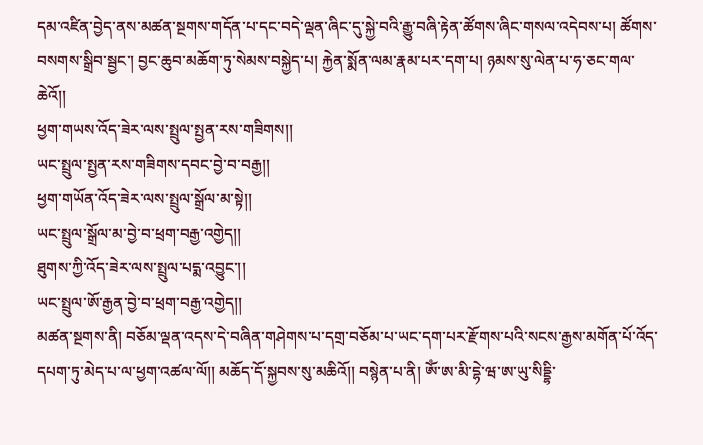དམ་འཛིན་བྱེད་ནས་མཚན་སྔགས་གདོན་པ་དང་བདེ་ལྡན་ཞིང་དུ་སྐྱེ་བའི་རྒྱུ་བཞི་རྟེན་ཚོགས་ཞིང་གསལ་འདེབས་པ། ཚོགས་བསགས་སྒྲིབ་སྦྱང་། བྱང་ཆུབ་མཆོག་ཏུ་སེམས་བསྐྱེད་པ། རྐྱེན་སྨོན་ལམ་རྣམ་པར་དག་པ། ཉམས་སུ་ལེན་པ་ཧ་ཅང་གལ་ཆེའོ།།
ཕྱག་གཡས་འོད་ཟེར་ལས་སྤྲུལ་སྤྱན་རས་གཟིགས།།
ཡང་སྤྲུལ་སྤྱན་རས་གཟིགས་དབང་བྱེ་བ་བརྒྱ།།
ཕྱག་གཡོན་འོད་ཟེར་ལས་སྤྲུལ་སྒྲོལ་མ་སྟེ།།
ཡང་སྤྲུལ་སྒྲོལ་མ་བྱེ་བ་ཕྲག་བརྒྱ་འགྱེད།།
ཐུགས་ཀྱི་འོད་ཟེར་ལས་སྤྲུལ་པདྨ་འབྱུང་།།
ཡང་སྤྲུལ་ཨོ་རྒྱན་བྱེ་བ་ཕྲག་བརྒྱ་འགྱེད།།
མཚན་སྔགས་ནི། བཅོམ་ལྡན་འདས་དེ་བཞིན་གཤེགས་པ་དགྲ་བཅོམ་པ་ཡང་དག་པར་རྫོགས་པའི་སངས་རྒྱས་མགོན་པོ་འོད་དཔག་ཏུ་མེད་པ་ལ་ཕྱག་འཚལ་ལོ།། མཆོད་དོ་སྐྱབས་སུ་མཆིའོ།། བསྙེན་པ་ནི། ཨོཾ་ཨ་མི་དྷེ་ཝ་ཨ་ཡུ་སིདྡྷི་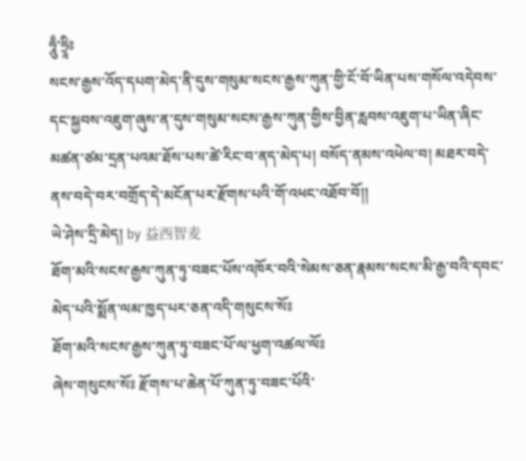ཧཱུྃ་ཧྲཱིཿ
སངས་རྒྱས་འོད་དཔག་མེད་ནི་དུས་གསུམ་སངས་རྒྱས་ཀུན་གྱི་ངོ་བོ་ཡིན་པས་གསོལ་འདེབས་དང་སྐྱབས་འཇུག་ཞུས་ན་དུས་གསུམ་སངས་རྒྱས་ཀུན་གྱིས་བྱིན་རླབས་འཇུག་པ་ཡིན་ཞིང་མཚན་ཙམ་དྲན་པའམ་ཐོས་པས་ཚེ་རིང་བ་ནད་མེད་པ། བསོད་ནམས་འཕེལ་བ། མཐར་བདེ་ནས་བདེ་བར་བགྲོད་དེ་མངོན་པར་རྫོགས་པའི་གོ་འཕང་འཐོབ་བོ།།
ཡེ་ཤེས་དྲི་མེད། by 益西智麦
ཐོག་མའི་སངས་རྒྱས་ཀུན་ཏུ་བཟང་པོས་འཁོར་བའི་སེམས་ཅན་རྣམས་སངས་མི་རྒྱ་བའི་དབང་མེད་པའི་སྨོན་ལམ་ཁྱད་པར་ཅན་འདི་གསུངས་སོཿ
ཐོག་མའི་སངས་རྒྱས་ཀུན་ཏུ་བཟང་པོ་ལ་ཕྱག་འཚལ་ལོཿ
ཞེས་གསུངས་སོཿ རྫོགས་པ་ཆེན་པོ་ཀུན་ཏུ་བཟང་པོའི་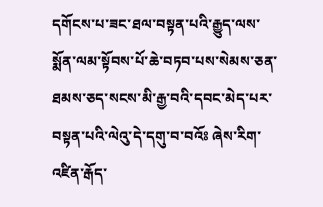དགོངས་པ་ཟང་ཐལ་བསྟན་པའི་རྒྱུད་ལས་སྨོན་ལམ་སྟོབས་པོ་ཆེ་བཏབ་པས་སེམས་ཅན་ཐམས་ཅད་སངས་མི་རྒྱ་བའི་དབང་མེད་པར་བསྟན་པའི་ལེའུ་དེ་དགུ་བ་བའོཿ ཞེས་རིག་འཛིན་རྒོད་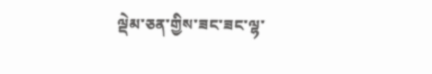ལྡེམ་ཅན་གྱིས་ཟང་ཟང་ལྷ་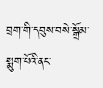བྲག་གི་དབུས་བསེ་སྒྲོམ་སྨུག་པོའི་ནང་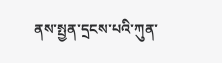ནས་སྤྱན་དྲངས་པའི་ཀུན་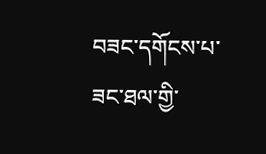བཟང་དགོངས་པ་ཟང་ཐལ་གྱི་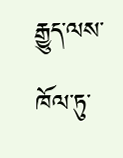རྒྱུད་ལས་ཁོལ་ཏུ་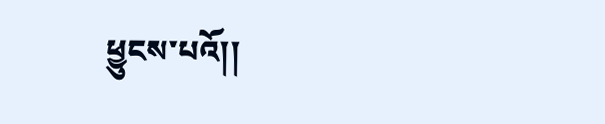ཕྱུངས་པའོ།།